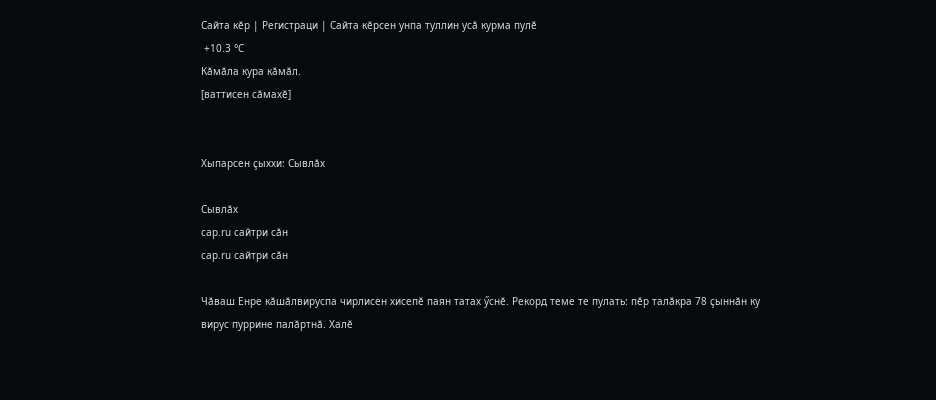Сайта кӗр | Регистраци | Сайта кӗрсен унпа туллин усӑ курма пулӗ
 +10.3 °C
Кӑмӑла кура кӑмӑл.
[ваттисен сӑмахӗ]


Хыпарсен ҫыххи: Сывлӑх

Сывлӑх
cap.ru сайтри сӑн
cap.ru сайтри сӑн

Чӑваш Енре кӑшӑлвируспа чирлисен хисепӗ паян татах ӳснӗ. Рекорд теме те пулать: пӗр талӑкра 78 ҫыннӑн ку вирус пуррине палӑртнӑ. Халӗ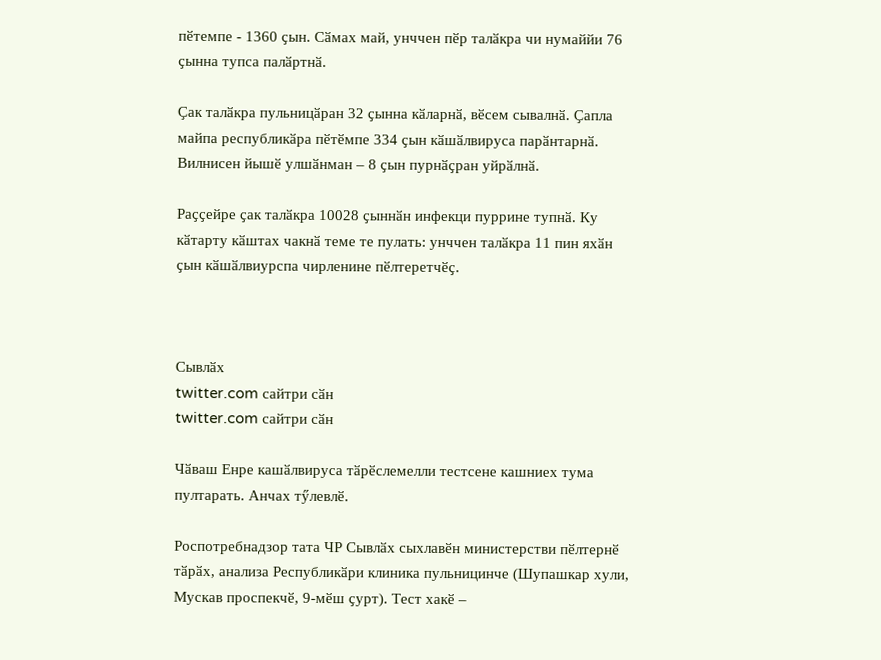пӗтемпе - 1360 ҫын. Сӑмах май, унччен пӗр талӑкра чи нумаййи 76 ҫынна тупса палӑртнӑ.

Ҫак талӑкра пульницӑран 32 ҫынна кӑларнӑ, вӗсем сывалнӑ. Ҫапла майпа республикӑра пӗтӗмпе 334 ҫын кӑшӑлвируса парӑнтарнӑ. Вилнисен йышӗ улшӑнман – 8 ҫын пурнӑҫран уйрӑлнӑ.

Раҫҫейре ҫак талӑкра 10028 ҫыннӑн инфекци пуррине тупнӑ. Ку кӑтарту кӑштах чакнӑ теме те пулать: унччен талӑкра 11 пин яхӑн ҫын кӑшӑлвиурспа чирленине пӗлтеретчӗҫ.



Сывлӑх
twitter.com сайтри сӑн
twitter.com сайтри сӑн

Чӑваш Енре кашӑлвируса тӑрӗслемелли тестсене кашниех тума пултарать. Анчах тӳлевлӗ.

Роспотребнадзор тата ЧР Сывлӑх сыхлавӗн министерстви пӗлтернӗ тӑрӑх, анализа Республикӑри клиника пульницинче (Шупашкар хули, Мускав проспекчӗ, 9-мӗш ҫурт). Тест хакӗ –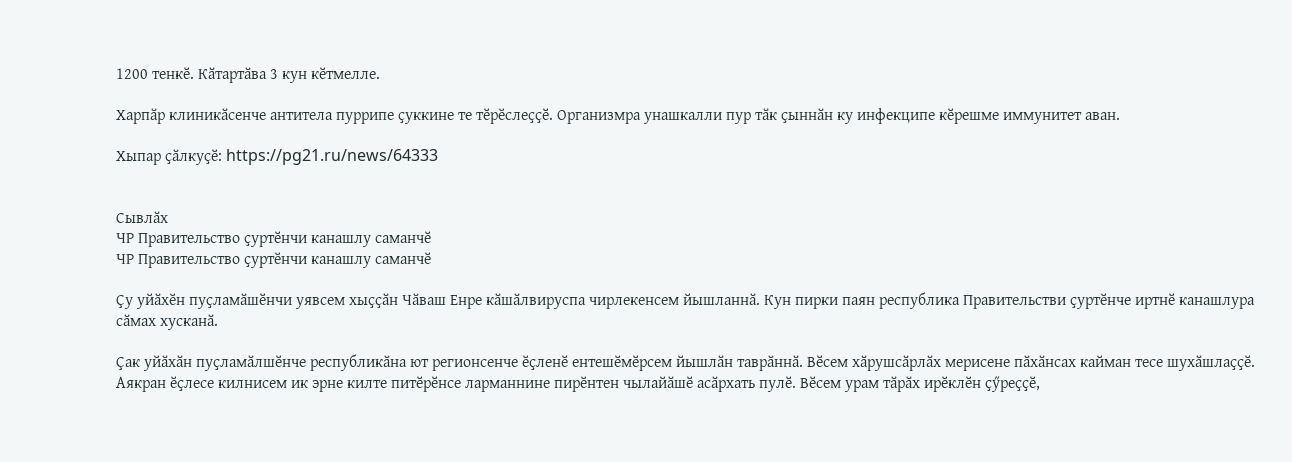1200 тенкӗ. Кӑтартӑва 3 кун кӗтмелле.

Харпӑр клиникӑсенче антитела пуррипе ҫуккине те тӗрӗслеҫҫӗ. Организмра унашкалли пур тӑк ҫыннӑн ку инфекципе кӗрешме иммунитет аван.

Хыпар ҫӑлкуҫӗ: https://pg21.ru/news/64333


Сывлӑх
ЧР Правительство ҫуртӗнчи канашлу саманчӗ
ЧР Правительство ҫуртӗнчи канашлу саманчӗ

Ҫу уйӑхӗн пуҫламӑшӗнчи уявсем хыҫҫӑн Чӑваш Енре кӑшӑлвируспа чирлекенсем йышланнӑ. Кун пирки паян республика Правительстви ҫуртӗнче иртнӗ канашлура сӑмах хусканӑ.

Ҫак уйӑхӑн пуҫламӑлшӗнче республикӑна ют регионсенче ӗҫленӗ ентешӗмӗрсем йышлӑн таврӑннӑ. Вӗсем хӑрушсӑрлӑх мерисене пӑхӑнсах кайман тесе шухӑшлаҫҫӗ. Аякран ӗҫлесе килнисем ик эрне килте питӗрӗнсе ларманнине пирӗнтен чылайӑшӗ асӑрхать пулӗ. Вӗсем урам тӑрӑх ирӗклӗн ҫӳреҫҫӗ,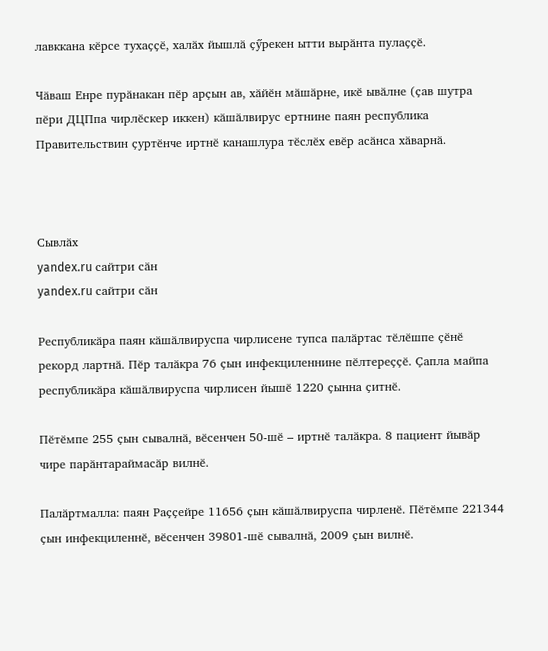лавккана кӗрсе тухаҫҫӗ, халӑх йышлӑ ҫӳрекен ытти вырӑнта пулаҫҫӗ.

Чӑваш Енре пурӑнакан пӗр арҫын ав, хӑйӗн мӑшӑрне, икӗ ывӑлне (ҫав шутра пӗри ДЦПпа чирлӗскер иккен) кӑшӑлвирус ертнине паян республика Правительствин ҫуртӗнче иртнӗ канашлура тӗслӗх евӗр асӑнса хӑварнӑ.



Сывлӑх
yandex.ru сайтри сӑн
yandex.ru сайтри сӑн

Республикӑра паян кӑшӑлвируспа чирлисене тупса палӑртас тӗлӗшпе ҫӗнӗ рекорд лартнӑ. Пӗр талӑкра 76 ҫын инфекциленнине пӗлтереҫҫӗ. Ҫапла майпа республикӑра кӑшӑлвируспа чирлисен йышӗ 1220 ҫынна ҫитнӗ.

Пӗтӗмпе 255 ҫын сывалнӑ, вӗсенчен 50-шӗ – иртнӗ талӑкра. 8 пациент йывӑр чире парӑнтараймасӑр вилнӗ.

Палӑртмалла: паян Раҫҫейре 11656 ҫын кӑшӑлвируспа чирленӗ. Пӗтӗмпе 221344 ҫын инфекциленнӗ, вӗсенчен 39801-шӗ сывалнӑ, 2009 ҫын вилнӗ.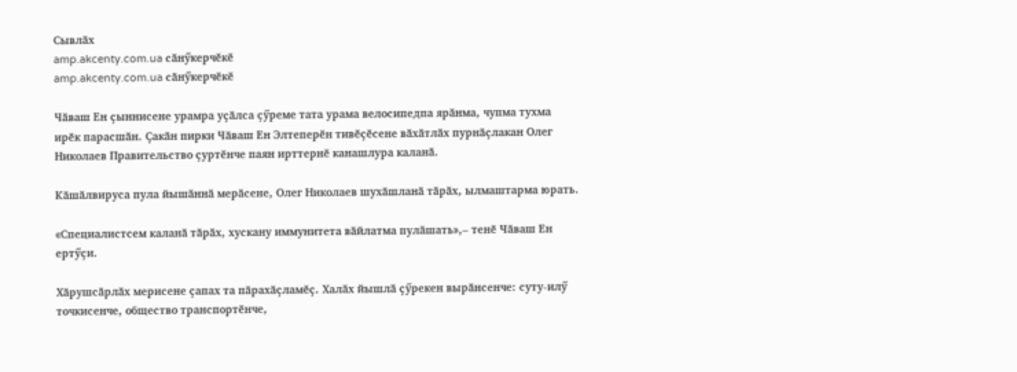Сывлӑх
amp.akcenty.com.ua сӑнӳкерчӗкӗ
amp.akcenty.com.ua сӑнӳкерчӗкӗ

Чӑваш Ен ҫыннисене урамра уҫӑлса ҫӳреме тата урама велосипедпа ярӑнма, чупма тухма ирӗк парасшӑн. Ҫакӑн пирки Чӑваш Ен Элтеперӗн тивӗҫӗсене вӑхӑтлӑх пурнӑҫлакан Олег Николаев Правительство ҫуртӗнче паян ирттернӗ канашлура каланӑ.

Кӑшӑлвируса пула йышӑннӑ мерӑсене, Олег Николаев шухӑшланӑ тӑрӑх, ылмаштарма юрать.

«Специалистсем каланӑ тӑрӑх, хускану иммунитета вӑйлатма пулӑшать»,– тенӗ Чӑваш Ен ертӳҫи.

Хӑрушсӑрлӑх мерисене ҫапах та пӑрахӑҫламӗҫ. Халӑх йышлӑ ҫӳрекен вырӑнсенче: суту-илӳ точкисенче, общество транспортӗнче,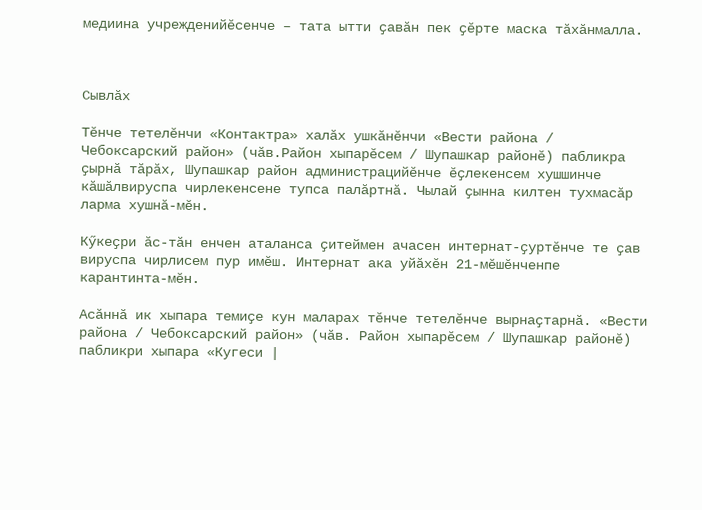медиина учрежденийӗсенче – тата ытти ҫавӑн пек ҫӗрте маска тӑхӑнмалла.



Сывлӑх

Тӗнче тетелӗнчи «Контактра» халӑх ушкӑнӗнчи «Вести района / Чебоксарский район» (чӑв.Район хыпарӗсем / Шупашкар районӗ) пабликра ҫырнӑ тӑрӑх, Шупашкар район администрацийӗнче ӗҫлекенсем хушшинче кӑшӑлвируспа чирлекенсене тупса палӑртнӑ. Чылай ҫынна килтен тухмасӑр ларма хушнӑ-мӗн.

Кӳкеҫри ӑс-тӑн енчен аталанса ҫитеймен ачасен интернат-ҫуртӗнче те ҫав вируспа чирлисем пур имӗш. Интернат ака уйӑхӗн 21-мӗшӗнченпе карантинта-мӗн.

Асӑннӑ ик хыпара темиҫе кун маларах тӗнче тетелӗнче вырнаҫтарнӑ. «Вести района / Чебоксарский район» (чӑв. Район хыпарӗсем / Шупашкар районӗ) пабликри хыпара «Кугеси |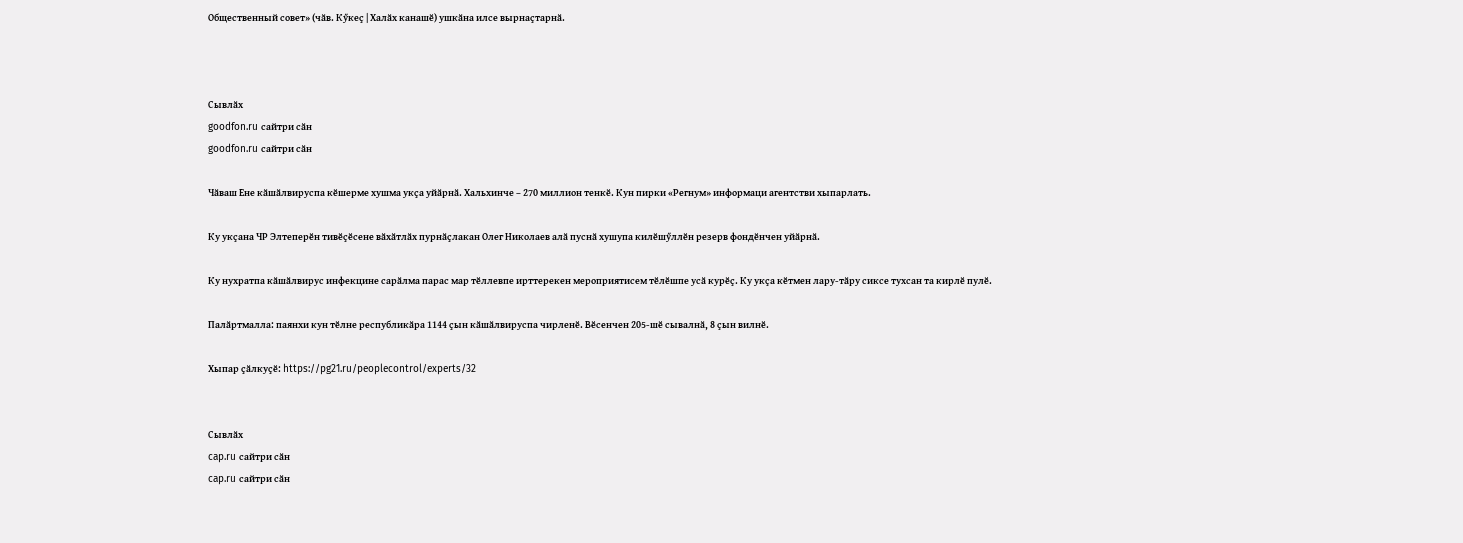Общественный совет» (чӑв. Кӳкеҫ | Халӑх канашӗ) ушкӑна илсе вырнаҫтарнӑ.



Сывлӑх
goodfon.ru сайтри сӑн
goodfon.ru сайтри сӑн

Чӑваш Ене кӑшӑлвируспа кӗшерме хушма укҫа уйӑрнӑ. Хальхинче – 270 миллион тенкӗ. Кун пирки «Регнум» информаци агентстви хыпарлать.

Ку укҫана ЧР Элтеперӗн тивӗҫӗсене вӑхӑтлӑх пурнӑҫлакан Олег Николаев алӑ пуснӑ хушупа килӗшӳллӗн резерв фондӗнчен уйӑрнӑ.

Ку нухратпа кӑшӑлвирус инфекцине сарӑлма парас мар тӗллевпе ирттерекен мероприятисем тӗлӗшпе усӑ курӗҫ. Ку укҫа кӗтмен лару-тӑру сиксе тухсан та кирлӗ пулӗ.

Палӑртмалла: паянхи кун тӗлне республикӑра 1144 ҫын кӑшӑлвируспа чирленӗ. Вӗсенчен 205-шӗ сывалнӑ, 8 ҫын вилнӗ.

Хыпар ҫӑлкуҫӗ: https://pg21.ru/peoplecontrol/experts/32


Сывлӑх
cap.ru сайтри сӑн
cap.ru сайтри сӑн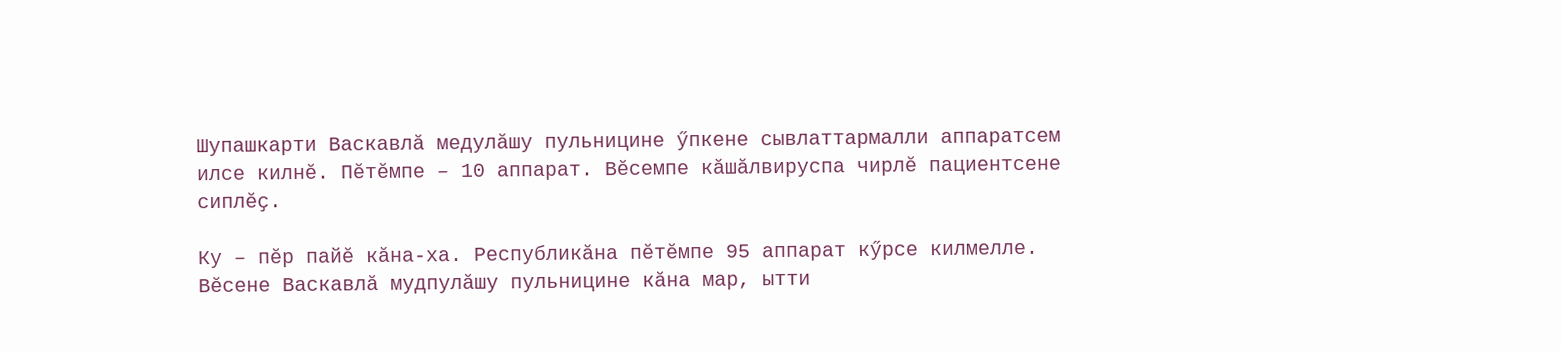Шупашкарти Васкавлӑ медулӑшу пульницине ӳпкене сывлаттармалли аппаратсем илсе килнӗ. Пӗтӗмпе – 10 аппарат. Вӗсемпе кӑшӑлвируспа чирлӗ пациентсене сиплӗҫ.

Ку – пӗр пайӗ кӑна-ха. Республикӑна пӗтӗмпе 95 аппарат кӳрсе килмелле. Вӗсене Васкавлӑ мудпулӑшу пульницине кӑна мар, ытти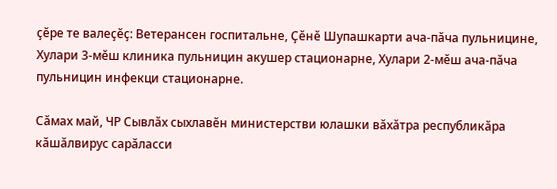ҫӗре те валеҫӗҫ: Ветерансен госпитальне, Ҫӗнӗ Шупашкарти ача-пӑча пульницине, Хулари 3-мӗш клиника пульницин акушер стационарне, Хулари 2-мӗш ача-пӑча пульницин инфекци стационарне.

Сӑмах май, ЧР Сывлӑх сыхлавӗн министерстви юлашки вӑхӑтра республикӑра кӑшӑлвирус сарӑласси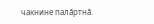чакнине палӑртнӑ.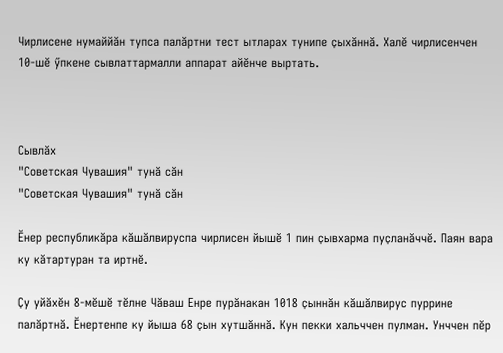Чирлисене нумаййӑн тупса палӑртни тест ытларах тунипе ҫыхӑннӑ. Халӗ чирлисенчен 10-шӗ ӳпкене сывлаттармалли аппарат айӗнче выртать.



Сывлӑх
"Советская Чувашия" тунӑ сӑн
"Советская Чувашия" тунӑ сӑн

Ӗнер республикӑра кӑшӑлвируспа чирлисен йышӗ 1 пин ҫывхарма пуҫланӑччӗ. Паян вара ку кӑтартуран та иртнӗ.

Ҫу уйӑхӗн 8-мӗшӗ тӗлне Чӑваш Енре пурӑнакан 1018 ҫыннӑн кӑшӑлвирус пуррине палӑртнӑ. Ӗнертенпе ку йыша 68 ҫын хутшӑннӑ. Кун пекки хальччен пулман. Унччен пӗр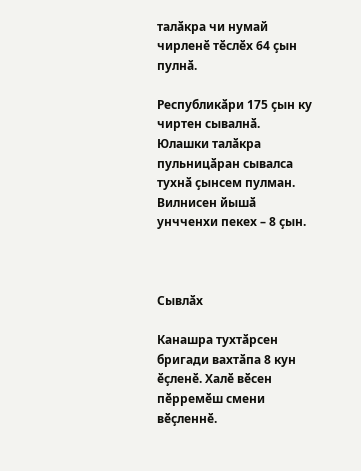талӑкра чи нумай чирленӗ тӗслӗх 64 ҫын пулнӑ.

Республикӑри 175 ҫын ку чиртен сывалнӑ. Юлашки талӑкра пульницӑран сывалса тухнӑ ҫынсем пулман. Вилнисен йышӑ унчченхи пекех – 8 ҫын.



Сывлӑх

Канашра тухтӑрсен бригади вахтӑпа 8 кун ӗҫленӗ. Халӗ вӗсен пӗрремӗш смени вӗҫленнӗ.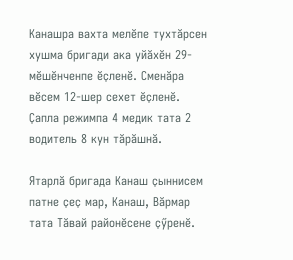Канашра вахта мелӗпе тухтӑрсен хушма бригади ака уйӑхӗн 29-мӗшӗнченпе ӗҫленӗ. Сменӑра вӗсем 12-шер сехет ӗҫленӗ. Ҫапла режимпа 4 медик тата 2 водитель 8 кун тӑрӑшнӑ.

Ятарлӑ бригада Канаш ҫыннисем патне ҫеҫ мар, Канаш, Вӑрмар тата Тӑвай районӗсене ҫӳренӗ.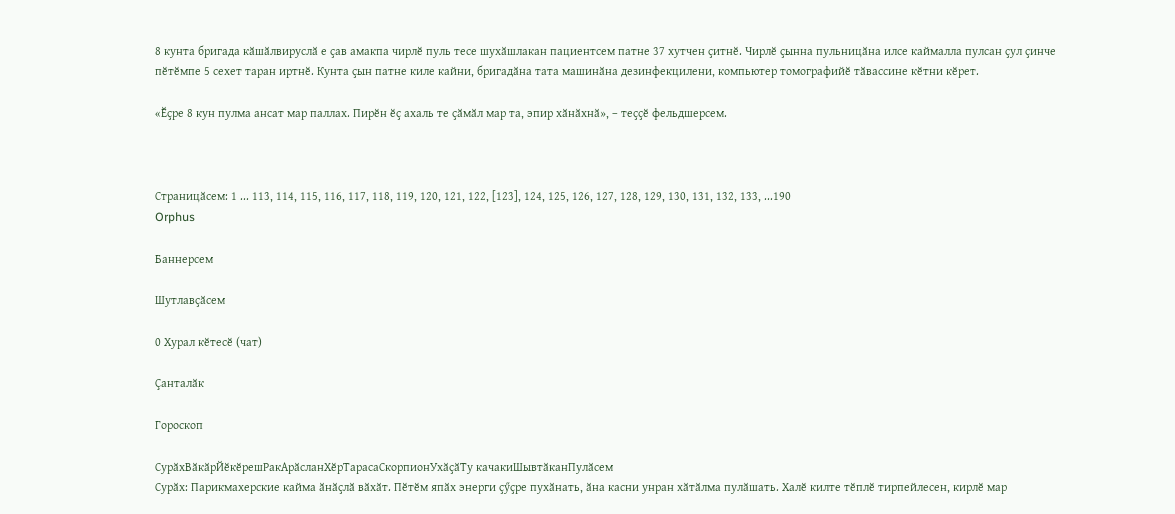8 кунта бригада кӑшӑлвируслӑ е ҫав амакпа чирлӗ пуль тесе шухӑшлакан пациентсем патне 37 хутчен ҫитнӗ. Чирлӗ ҫынна пульницӑна илсе каймалла пулсан ҫул ҫинче пӗтӗмпе 5 сехет таран иртнӗ. Кунта ҫын патне киле кайни, бригадӑна тата машинӑна дезинфекцилени, компьютер томографийӗ тӑвассине кӗтни кӗрет.

«Ӗҫре 8 кун пулма ансат мар паллах. Пирӗн ӗҫ ахаль те ҫӑмӑл мар та, эпир хӑнӑхнӑ», – теҫҫӗ фельдшерсем.



Страницӑсем: 1 ... 113, 114, 115, 116, 117, 118, 119, 120, 121, 122, [123], 124, 125, 126, 127, 128, 129, 130, 131, 132, 133, ...190
Orphus

Баннерсем

Шутлавҫӑсем

0 Хурал кӗтесӗ (чат)

Ҫанталӑк

Гороскоп

СурӑхВӑкӑрЙӗкӗрешРакАрӑсланХӗрТарасаСкорпионУхӑҫӑТу качакиШывтӑканПулӑсем
Сурӑх: Парикмахерские кайма ӑнӑҫлӑ вӑхӑт. Пӗтӗм япӑх энерги ҫӳҫре пухӑнать, ӑна касни унран хӑтӑлма пулӑшать. Халӗ килте тӗплӗ тирпейлесен, кирлӗ мар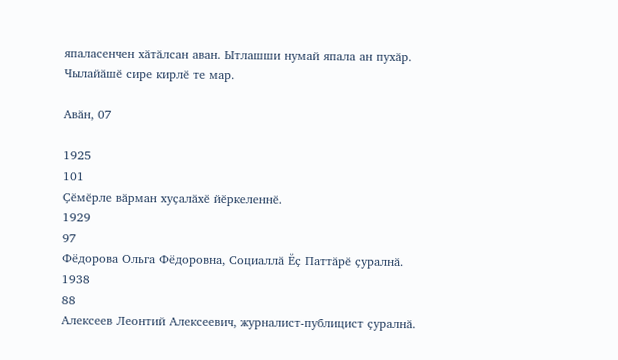япаласенчен хӑтӑлсан аван. Ытлашши нумай япала ан пухӑр. Чылайӑшӗ сире кирлӗ те мар.

Авӑн, 07

1925
101
Ҫӗмӗрле вӑрман хуҫалӑхӗ йӗркеленнӗ.
1929
97
Фёдорова Ольга Фёдоровна, Социаллӑ Ӗҫ Паттӑрӗ ҫуралнӑ.
1938
88
Алексеев Леонтий Алексеевич, журналист-публицист ҫуралнӑ.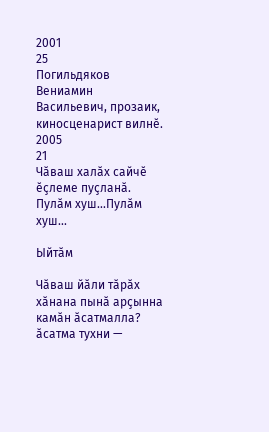2001
25
Погильдяков Вениамин Васильевич, прозаик, киносценарист вилнӗ.
2005
21
Чӑваш халӑх сайчӗ ӗҫлеме пуҫланӑ.
Пулӑм хуш...Пулӑм хуш...

Ыйтӑм

Чӑваш йӑли тӑрӑх хӑнана пынӑ арҫынна камӑн ӑсатмалла?
ӑсатма тухни —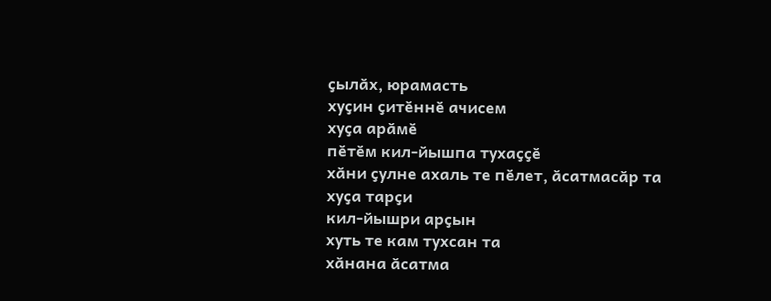ҫылӑх, юрамасть
хуҫин ҫитӗннӗ ачисем
хуҫа арӑмӗ
пӗтӗм кил-йышпа тухаҫҫӗ
хӑни ҫулне ахаль те пӗлет, ӑсатмасӑр та
хуҫа тарҫи
кил-йышри арҫын
хуть те кам тухсан та
хӑнана ӑсатма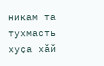никам та тухмасть
хуҫа хӑй